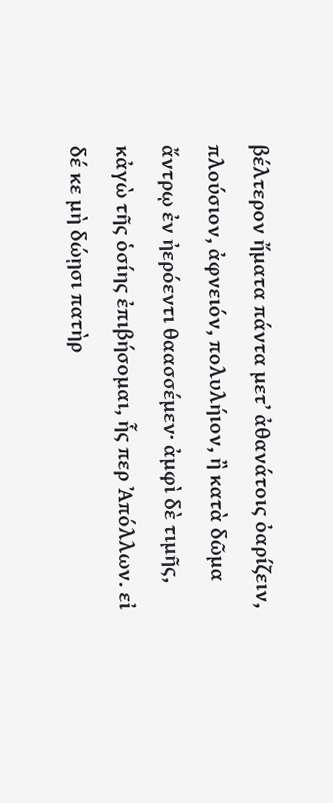βέλτερον ἤματα πάντα μετʼ ἀθανάτοις ὀαρίζειν, πλούσιον, ἀφνειόν, πολυλήιον, ἢ κατὰ δῶμα ἄντρῳ ἐν ἠερόεντι θαασσέμεν· ἀμφὶ δὲ τιμῆς, κἀγὼ τῆς ὁσίης ἐπιβήσομαι, ἧς περ Ἀπόλλων. εἰ δέ κε μὴ δώῃσι πατὴρ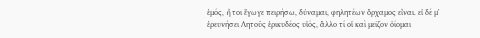ἐμός, ἧ τοι ἔγωγε πειρήσω, δύναμαι, φηλητέων ὄρχαμος εἶναι. εἰ δέ μʼ ἐρευνήσει Λητοῦς ἐρικυδέος υἱός, ἄλλο τί οἱ καὶ μεῖζον ὀίομαι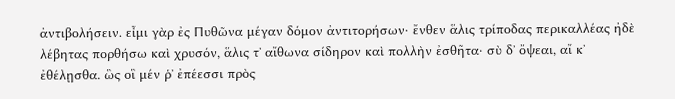ἀντιβολήσειν. εἶμι γὰρ ἐς Πυθῶνα μέγαν δόμον ἀντιτορήσων· ἔνθεν ἅλις τρίποδας περικαλλέας ἠδὲ λέβητας πορθήσω καὶ χρυσόν, ἅλις τʼ αἴθωνα σίδηρον καὶ πολλὴν ἐσθῆτα· σὺ δʼ ὄψεαι, αἴ κʼ ἐθέλῃσθα. ὣς οἳ μέν ῥʼ ἐπέεσσι πρὸς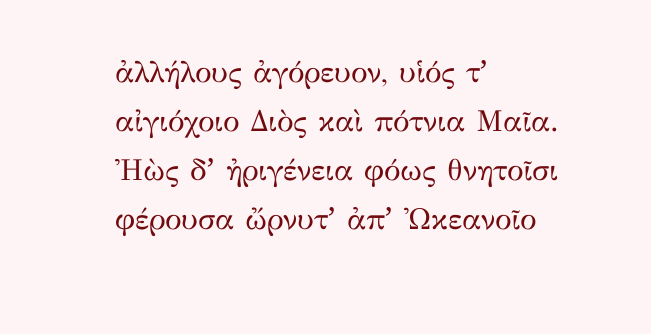ἀλλήλους ἀγόρευον, υἱός τʼ αἰγιόχοιο Διὸς καὶ πότνια Μαῖα. Ἠὼς δʼ ἠριγένεια φόως θνητοῖσι φέρουσα ὤρνυτʼ ἀπʼ Ὠκεανοῖο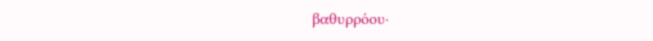βαθυρρόου·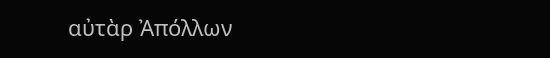αὐτὰρ Ἀπόλλων